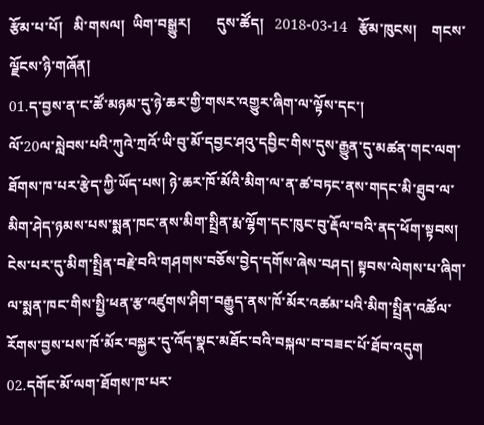རྩོམ་པ་པོ།   མི་གསལ།  ཡིག་བསྒྱུར།       དུས་ཚོད།   2018-03-14   རྩོམ་ཁུངས།    གངས་ལྗོངས་ཉི་གཞོན།
01.ད་བྱས་ན་ང་ཚོ་མཉམ་དུ་ཉེ་ཆར་གྱི་གསར་འགྱུར་ཞིག་ལ་ལྟོས་དང་།
ལོ་20ལ་སླེབས་པའི་ཀུའེ་ཀྲའོ་ཡི་བུ་མོ་དབྱང་ཤའུ་དབྱིང་གིས་དུས་རྒྱུན་དུ་མཚན་གང་ལག་ཐོགས་ཁ་པར་རྩེད་ཀྱི་ཡོད་པས། ཉེ་ཆར་ཁོ་མོའི་མིག་ལ་ན་ཚ་བཏང་ནས་གདང་མི་ཐུབ་ལ་མིག་ཤེད་ཉམས་པས་སྨན་ཁང་ནས་མིག་སྤྲིན་རྨ་ལྷོག་དང་ཁུང་བུ་རྡོལ་བའི་ནད་ཕོག་སྟབས། ངེས་པར་དུ་མིག་སྤྲིན་བརྗེ་བའི་གཤགས་བཅོས་བྱེད་དགོས་ཞེས་བཤད། སྟབས་ལེགས་པ་ཞིག་ལ་སྨན་ཁང་གིས་སྤྱི་ཕན་རྩ་འཛུགས་ཤིག་བརྒྱུད་ནས་ཁོ་མོར་འཚམ་པའི་མིག་སྤྲིན་འཚོལ་རོགས་བྱས་པས་ཁོ་མོར་བསྐྱར་དུ་འོད་སྣང་མཐོང་བའི་བསྐལ་བ་བཟང་པོ་ཐོབ་འདུག
02.དགོང་མོ་ལག་ཐོགས་ཁ་པར་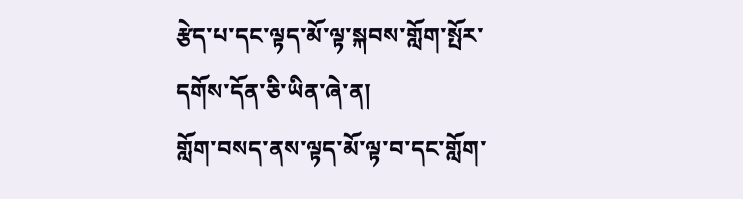རྩེད་པ་དང་ལྟད་མོ་ལྟ་སྐབས་གློག་སྤོར་དགོས་དོན་ཅི་ཡིན་ཞེ་ན།
གློག་བསད་ནས་ལྟད་མོ་ལྟ་བ་དང་གློག་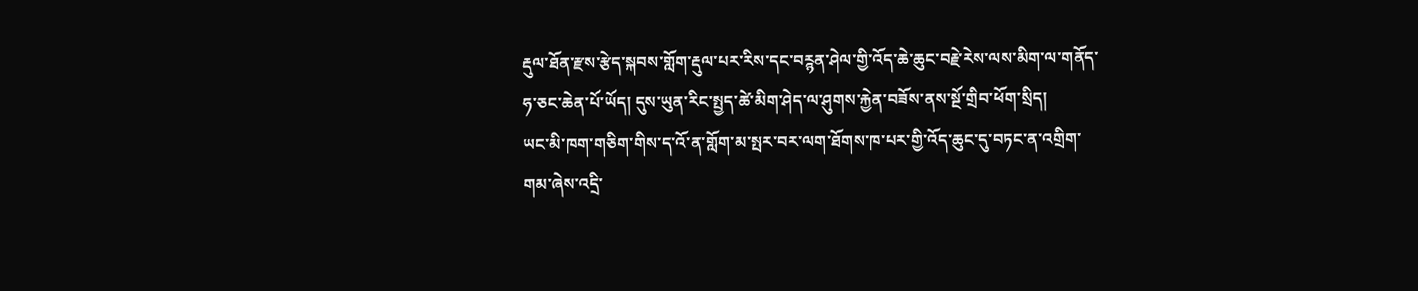རྡུལ་ཐོན་རྫས་རྩེད་སྐབས་གློག་རྡུལ་པར་རིས་དང་བཪྙན་ཤེལ་གྱི་འོད་ཆེ་ཆུང་བརྗེ་རེས་ལས་མིག་ལ་གནོད་ཧ་ཅང་ཆེན་པོ་ཡོད། དུས་ཡུན་རིང་སྤྱད་ཚེ་མིག་ཤེད་ལ་ཤུགས་རྐྱེན་བཟོས་ནས་སྔོ་གྲིབ་ཕོག་སྲིད།
ཡང་མི་ཁག་གཅིག་གིས་ད་འོ་ན་གློག་མ་སྤར་བར་ལག་ཐོགས་ཁ་པར་གྱི་འོད་ཆུང་དུ་བཏང་ན་འགྲིག་གམ་ཞེས་འདྲི་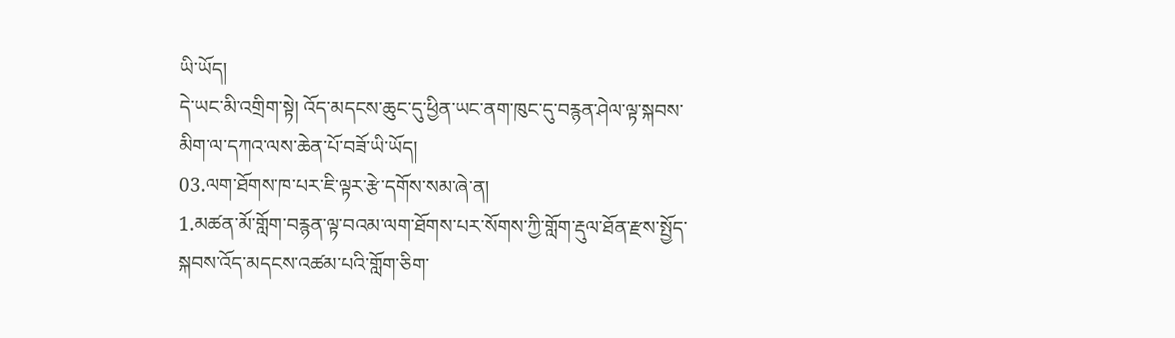ཡི་ཡོད།
དེ་ཡང་མི་འགྲིག་སྟེ། འོད་མདངས་ཆུང་དུ་ཕྱིན་ཡང་ནག་ཁུང་དུ་བརྙན་ཤེལ་ལྟ་སྐབས་མིག་ལ་དཀའ་ལས་ཆེན་པོ་བཟོ་ཡི་ཡོད།
03.ལག་ཐོགས་ཁ་པར་ཇི་ལྟར་རྩེ་དགོས་སམ་ཞེ་ན།
1.མཚན་མོ་གློག་བརྙན་ལྟ་བའམ་ལག་ཐོགས་པར་སོགས་ཀྱི་གློག་རྡུལ་ཐོན་རྫས་སྤྱོད་སྐབས་འོད་མདངས་འཚམ་པའི་གློག་ཅིག་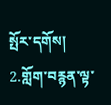སྤོར་དགོས།
2.གློག་བརྙན་ལྟ་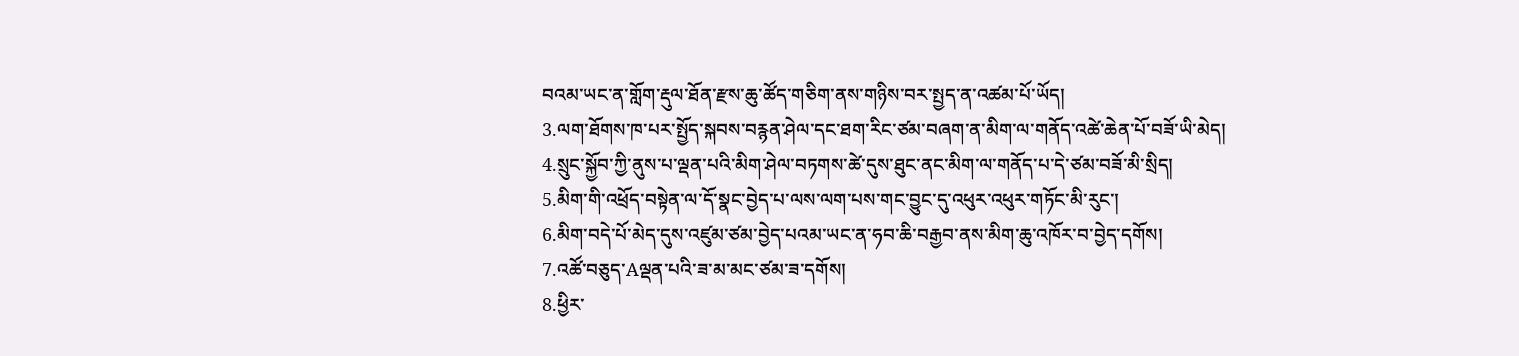བའམ་ཡང་ན་གློག་རྡུལ་ཐོན་རྫས་ཆུ་ཚོད་གཅིག་ནས་གཉིས་བར་སྤྱད་ན་འཚམ་པོ་ཡོད།
3.ལག་ཐོགས་ཁ་པར་སྤྱོད་སྐབས་བརྙན་ཤེལ་དང་ཐག་རིང་ཙམ་བཞག་ན་མིག་ལ་གནོད་འཚེ་ཆེན་པོ་བཟོ་ཡི་མེད།
4.སྲུང་སྐྱོབ་ཀྱི་ནུས་པ་ལྡན་པའི་མིག་ཤེལ་བཏགས་ཚེ་དུས་ཐུང་ནང་མིག་ལ་གནོད་པ་དེ་ཙམ་བཟོ་མི་སྲིད།
5.མིག་གི་འཕྲོད་བསྟེན་ལ་དོ་སྣང་བྱེད་པ་ལས་ལག་པས་གང་བྱུང་དུ་འཕུར་འཕུར་གཏོང་མི་རུང་།
6.མིག་བདེ་པོ་མེད་དུས་འཛུམ་ཙམ་བྱེད་པའམ་ཡང་ན་ཧབ་ཆི་བརྒྱབ་ནས་མིག་ཆུ་འཁོར་བ་བྱེད་དགོས།
7.འཚོ་བཅུད་Aལྡན་པའི་ཟ་མ་མང་ཙམ་ཟ་དགོས།
8.ཕྱིར་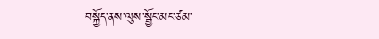བསྐྱོད་ནས་ལུས་སྦྱོང་མང་ཙམ་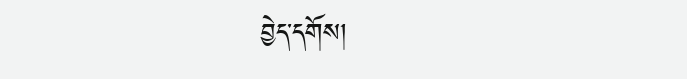བྱེད་དགོས།